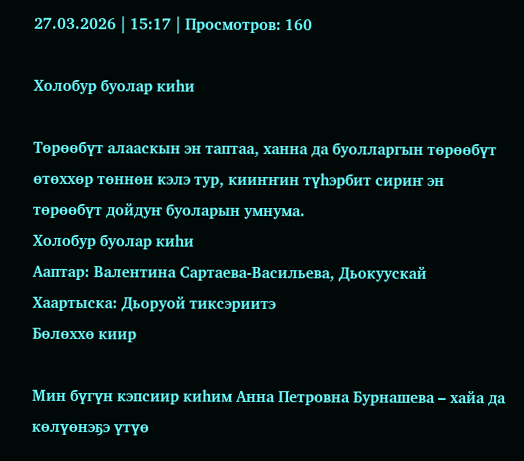27.03.2026 | 15:17 | Просмотров: 160

Холобур буолар киһи

Төрөөбүт алааскын эн таптаа, ханна да буолларгын төрөөбүт өтөххөр төннөн кэлэ тур, кииҥҥин түһэрбит сириҥ эн төрөөбүт дойдуҥ буоларын умнума.
Холобур буолар киһи
Ааптар: Валентина Сартаева-Васильева, Дьокуускай
Хаартыска: Дьоруой тиксэриитэ
Бөлөххө киир

Мин бүгүн кэпсиир киһим Анна Петровна Бурнашева – хайа да көлүөнэҕэ үтүө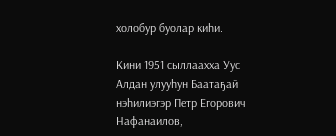холобур буолар киһи.

Кини 1951 сыллаахха Уус Алдан улууһун Баатаҕай нэһилиэгэр Петр Егорович Нафанаилов,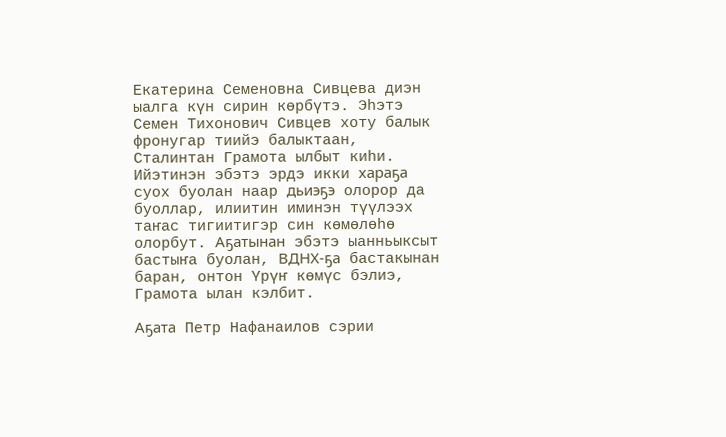Екатерина Семеновна Сивцева диэн ыалга күн сирин көрбүтэ. Эһэтэ Семен Тихонович Сивцев хоту балык фронугар тиийэ балыктаан, Сталинтан Грамота ылбыт киһи. Ийэтинэн эбэтэ эрдэ икки хараҕа суох буолан наар дьиэҕэ олорор да буоллар, илиитин иминэн түүлээх таҥас тигиитигэр син көмөлөһө олорбут. Аҕатынан эбэтэ ыанньыксыт бастыҥа буолан, ВДНХ-ҕа бастакынан баран, онтон Үрүҥ көмүс бэлиэ, Грамота ылан кэлбит.

Аҕата Петр Нафанаилов сэрии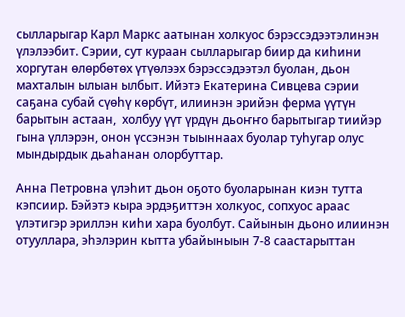сылларыгар Карл Маркс аатынан холкуос бэрэссэдээтэлинэн үлэлээбит. Сэрии, сут кураан сылларыгар биир да киһини хоргутан өлөрбөтөх үтүөлээх бэрэссэдээтэл буолан, дьон махталын ылыан ылбыт. Ийэтэ Екатерина Сивцева сэрии саҕана субай сүөһү көрбүт, илиинэн эрийэн ферма үүтүн барытын астаан,  холбуу үүт үрдүн дьоҥҥо барытыгар тиийэр гына үллэрэн, онон үссэнэн тыыннаах буолар туһугар олус мындырдык дьаһанан олорбуттар.

Анна Петровна үлэһит дьон оҕото буоларынан киэн тутта кэпсиир. Бэйэтэ кыра эрдэҕиттэн холкуос, сопхуос араас үлэтигэр эриллэн киһи хара буолбут. Сайынын дьоно илиинэн отууллара, эһэлэрин кытта убайыныын 7-8 саастарыттан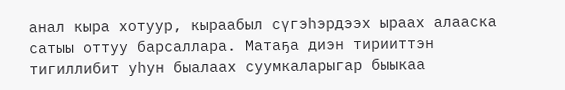анал кыра хотуур, кыраабыл сүгэһэрдээх ыраах алааска сатыы оттуу барсаллара. Матаҕа диэн тирииттэн тигиллибит уһун быалаах суумкаларыгар быыкаа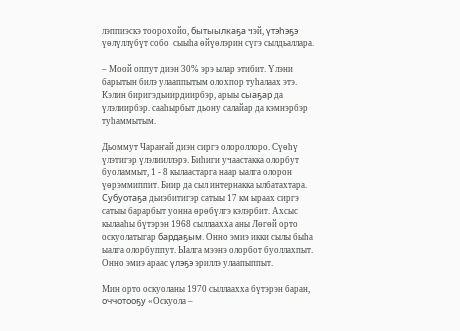лэппиэскэ тоорохойо, бытыылкаҕа чэй, үтэһэҕэ үөлүллүбүт собо  сыыһа өйүөлэрин сүгэ сылдьаллара.

– Моой оппут диэн 30% эрэ ылар этибит. Үлэни барытын билэ улааппытым олохпор туһалаах этэ. Кэлин биригэдьиирдиирбэр, арыы сыаҕар да үлэлиирбэр. сааһырбыт дьону салайар да кэмнэрбэр туһаммытым.

Дьоммут Чараҥай диэн сиргэ олороллоро. Сүөһү үлэтигэр үлэлииллэрэ. Биһиги учаастакка олорбут буоламмыт, 1 - 8 кылаастарга наар ыалга олорон үөрэммиппит. Биир да сыл интернакка ылбатахтара. Субуотаҕа дьиэбитигэр сатыы 17 км ыраах сиргэ сатыы барарбыт уонна өрөбүлгэ кэлэрбит. Ахсыс кылааһы бүтэрэн 1968 сыллаахха аны Лөгөй орто оскуолатыгар бардаҕым. Онно эмиэ икки сылы быһа ыалга олорбуппут. Ыалга мээнэ олорбот буоллахпыт. Онно эмиэ араас үлэҕэ эриллэ улаапыппыт.

Мин орто оскуоланы 1970 сыллаахха бүтэрэн баран, оччотооҕу «Оскуола –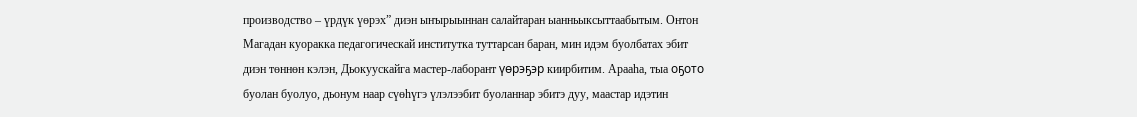производство – үрдүк үөрэх” диэн ыҥырыыннан салайтаран ыанньыксыттаабытым. Онтон Магадан куоракка педагогическай институтка туттарсан баран, мин идэм буолбатах эбит диэн төннөн кэлэн, Дьокуускайга мастер-лаборант үөрэҕэр киирбитим. Арааһа, тыа оҕото буолан буолуо, дьонум наар сүөһүгэ үлэлээбит буоланнар эбитэ дуу, маастар идэтин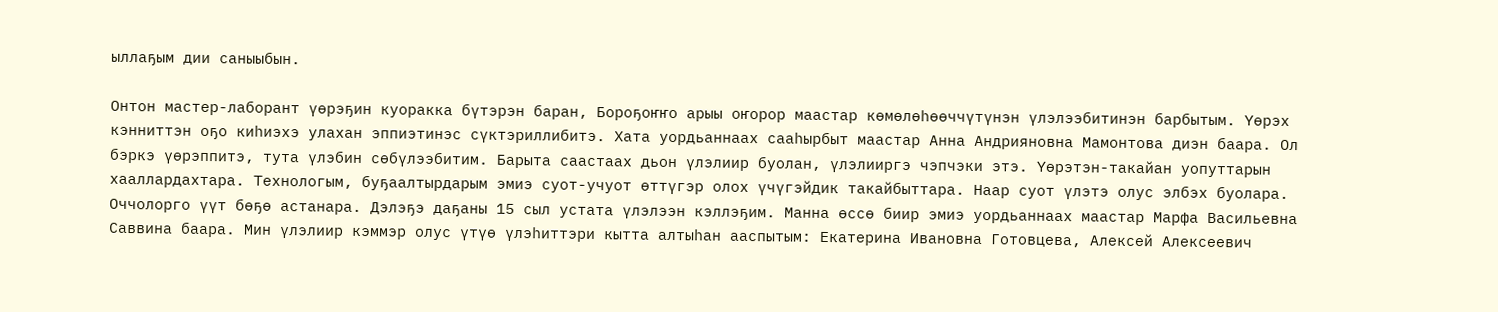ыллаҕым дии саныыбын.

Онтон мастер-лаборант үөрэҕин куоракка бүтэрэн баран, Бороҕоҥҥо арыы оҥорор маастар көмөлөһөөччүтүнэн үлэлээбитинэн барбытым. Үөрэх кэнниттэн оҕо киһиэхэ улахан эппиэтинэс сүктэриллибитэ. Хата уордьаннаах сааһырбыт маастар Анна Андрияновна Мамонтова диэн баара. Ол бэркэ үөрэппитэ, тута үлэбин сөбүлээбитим. Барыта саастаах дьон үлэлиир буолан, үлэлииргэ чэпчэки этэ. Үөрэтэн-такайан уопуттарын хааллардахтара. Технологым, буҕаалтырдарым эмиэ суот-учуот өттүгэр олох үчүгэйдик такайбыттара. Наар суот үлэтэ олус элбэх буолара. Оччолорго үүт бөҕө астанара. Дэлэҕэ даҕаны 15 сыл устата үлэлээн кэллэҕим. Манна өссө биир эмиэ уордьаннаах маастар Марфа Васильевна Саввина баара. Мин үлэлиир кэммэр олус үтүө үлэһиттэри кытта алтыһан ааспытым: Екатерина Ивановна Готовцева, Алексей Алексеевич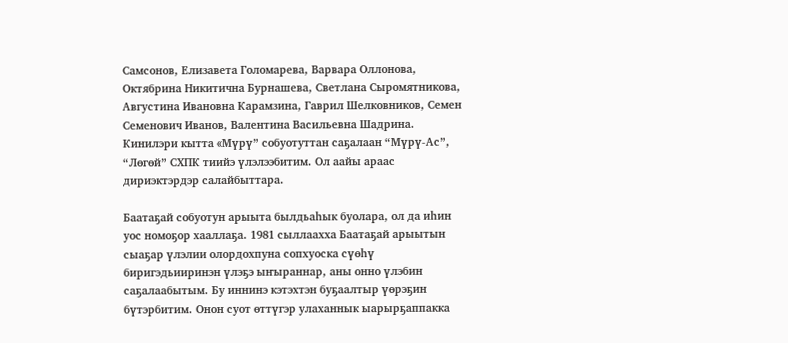Самсонов, Елизавета Голомарева, Варвара Оллонова, Октябрина Никитична Бурнашева, Светлана Сыромятникова, Августина Ивановна Карамзина, Гаврил Шелковников, Семен Семенович Иванов, Валентина Васильевна Шадрина. Кинилэри кытта «Мүрү” собуотуттан саҕалаан “Мүрү-Ас”, “Лөгөй” СХПК тиийэ үлэлээбитим. Ол аайы араас дириэктэрдэр салайбыттара.

Баатаҕай собуотун арыыта былдьаһык буолара, ол да иһин уос номоҕор хааллаҕа. 1981 сыллаахха Баатаҕай арыытын сыаҕар үлэлии олордохпуна сопхуоска сүөһү биригэдьииринэн үлэҕэ ыҥыраннар, аны онно үлэбин саҕалаабытым. Бу иннинэ кэтэхтэн буҕаалтыр үөрэҕин бүтэрбитим. Онон суот өттүгэр улаханнык ыарырҕаппакка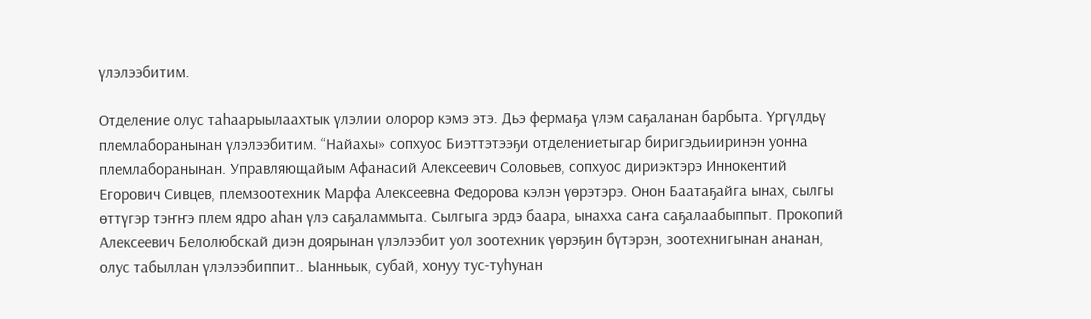үлэлээбитим.

Отделение олус таһаарыылаахтык үлэлии олорор кэмэ этэ. Дьэ фермаҕа үлэм саҕаланан барбыта. Үргүлдьү племлаборанынан үлэлээбитим. “Найахы» сопхуос Биэттэтээҕи отделениетыгар биригэдьииринэн уонна племлаборанынан. Управляющайым Афанасий Алексеевич Соловьев, сопхуос дириэктэрэ Иннокентий Егорович Сивцев, племзоотехник Марфа Алексеевна Федорова кэлэн үөрэтэрэ. Онон Баатаҕайга ынах, сылгы өттүгэр тэҥҥэ плем ядро аһан үлэ саҕаламмыта. Сылгыга эрдэ баара, ынахха саҥа саҕалаабыппыт. Прокопий Алексеевич Белолюбскай диэн доярынан үлэлээбит уол зоотехник үөрэҕин бүтэрэн, зоотехнигынан ананан, олус табыллан үлэлээбиппит.. Ыанньык, субай, хонуу тус-туһунан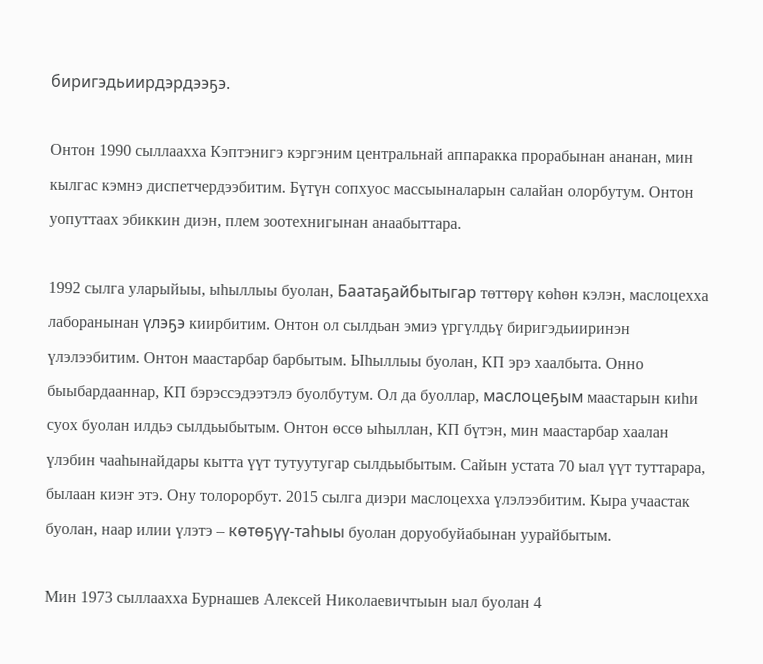биригэдьиирдэрдээҕэ.

Онтон 1990 сыллаахха Кэптэнигэ кэргэним центральнай аппаракка прорабынан ананан, мин кылгас кэмнэ диспетчердээбитим. Бүтүн сопхуос массыыналарын салайан олорбутум. Онтон уопуттаах эбиккин диэн, плем зоотехнигынан анаабыттара.

1992 сылга уларыйыы, ыһыллыы буолан, Баатаҕайбытыгар төттөрү көһөн кэлэн, маслоцехха лаборанынан үлэҕэ киирбитим. Онтон ол сылдьан эмиэ үргүлдьү биригэдьииринэн үлэлээбитим. Онтон маастарбар барбытым. Ыһыллыы буолан, КП эрэ хаалбыта. Онно быыбардааннар, КП бэрэссэдээтэлэ буолбутум. Ол да буоллар, маслоцеҕым маастарын киһи суох буолан илдьэ сылдьыбытым. Онтон өссө ыһыллан, КП бүтэн, мин маастарбар хаалан үлэбин чааһынайдары кытта үүт тутуутугар сылдьыбытым. Сайын устата 70 ыал үүт туттарара, былаан киэҥ этэ. Ону толорорбут. 2015 сылга диэри маслоцехха үлэлээбитим. Кыра учаастак буолан, наар илии үлэтэ – көтөҕүү-таһыы буолан доруобуйабынан уурайбытым.

Мин 1973 сыллаахха Бурнашев Алексей Николаевичтыын ыал буолан 4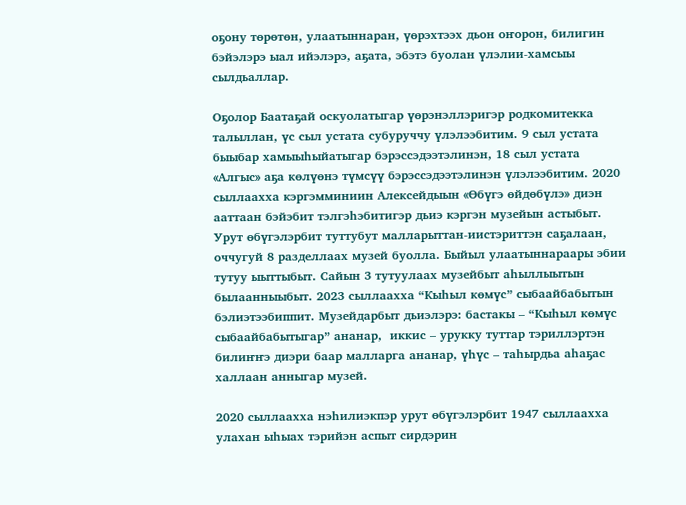оҕону төрөтөн, улаатыннаран, үөрэхтээх дьон оҥорон, билигин бэйэлэрэ ыал ийэлэрэ, аҕата, эбэтэ буолан үлэлии-хамсыы сылдьаллар.

Оҕолор Баатаҕай оскуолатыгар үөрэнэллэригэр родкомитекка талыллан, үс сыл устата субуруччу үлэлээбитим. 9 сыл устата быыбар хамыыһыйатыгар бэрэссэдээтэлинэн, 18 сыл устата «Алгыс» аҕа көлүөнэ түмсүү бэрэссэдээтэлинэн үлэлээбитим. 2020 сыллаахха кэргэмминиин Алексейдыын «Өбүгэ өйдөбүлэ» диэн ааттаан бэйэбит тэлгэһэбитигэр дьиэ кэргэн музейын астыбыт. Урут өбүгэлэрбит туттубут малларыттан-иистэриттэн саҕалаан, оччугуй 8 разделлаах музей буолла. Быйыл улаатыннараары эбии тутуу ыыттыбыт. Сайын 3 тутуулаах музейбыт аһыллыытын былаанныыбыт. 2023 сыллаахха “Кыһыл көмүс” сыбаайбабытын бэлиэтээбиппит. Музейдарбыт дьиэлэрэ: бастакы – “Кыһыл көмүс сыбаайбабытыгар” ананар,  иккис – урукку туттар тэриллэртэн билиҥҥэ диэри баар малларга ананар, үһүс – таһырдьа аһаҕас халлаан анныгар музей.

2020 сыллаахха нэһилиэкпэр урут өбүгэлэрбит 1947 сыллаахха улахан ыһыах тэрийэн аспыт сирдэрин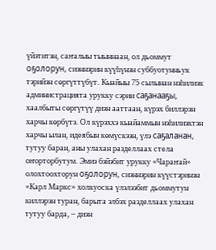үйэтитэн, саҥалыы тыыннаан, ол дьоммут оҕолорун, сиэннэрин күүһүнэн суббуотунньук тэрийэн сөргүттүбүт. Кыайыы 75 сылынан нэһилиэк администрацията урукку сэрии саҕанааҕы, хаалбыты сөргүтүү диэн ааттаан, күрэх биллэрэн харчы көрбүтэ. Ол күрэххэ кыайаммын нэһилиэктэн харчы ылан, идеябын көмүскээн, үлэ саҕаланан, тутуу баран, аны улахан разделлаах стела оҥорторбутум. Эмиэ бэйэбит урукку «Чараҥай» олохтоохторун оҕолорун, сиэннэрин күүстэринэн «Карл Маркс» холкуоска үлэлээбит дьоммутун киллэрэн туран, барыта элбэх разделлаах улахан тутуу барда, – диэн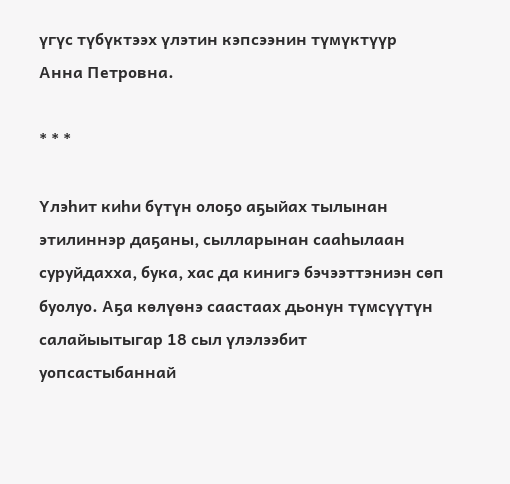үгүс түбүктээх үлэтин кэпсээнин түмүктүүр Анна Петровна.

* * *

Үлэһит киһи бүтүн олоҕо аҕыйах тылынан этилиннэр даҕаны, сылларынан сааһылаан суруйдахха, бука, хас да кинигэ бэчээттэниэн сөп буолуо. Аҕа көлүөнэ саастаах дьонун түмсүүтүн салайыытыгар 18 сыл үлэлээбит уопсастыбаннай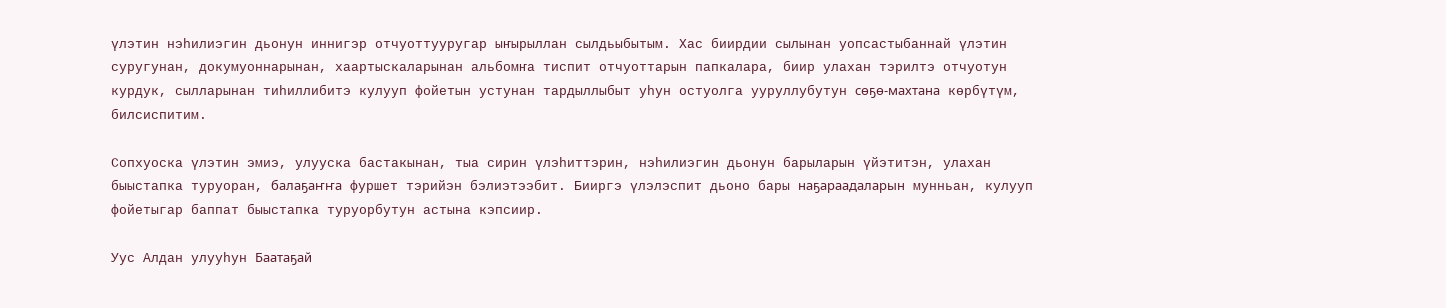үлэтин нэһилиэгин дьонун иннигэр отчуоттууругар ыҥырыллан сылдьыбытым. Хас биирдии сылынан уопсастыбаннай үлэтин суругунан, докумуоннарынан, хаартыскаларынан альбомҥа тиспит отчуоттарын папкалара, биир улахан тэрилтэ отчуотун курдук, сылларынан тиһиллибитэ кулууп фойетын устунан тардыллыбыт уһун остуолга ууруллубутун сөҕө-махтана көрбүтүм, билсиспитим.

Сопхуоска үлэтин эмиэ, улууска бастакынан, тыа сирин үлэһиттэрин, нэһилиэгин дьонун барыларын үйэтитэн, улахан быыстапка туруоран, балаҕаҥҥа фуршет тэрийэн бэлиэтээбит. Бииргэ үлэлэспит дьоно бары наҕараадаларын мунньан, кулууп фойетыгар баппат быыстапка туруорбутун астына кэпсиир.

Уус Алдан улууһун Баатаҕай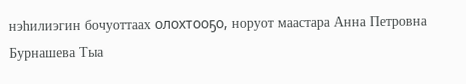нэһилиэгин бочуоттаах олохтооҕо, норуот маастара Анна Петровна Бурнашева Тыа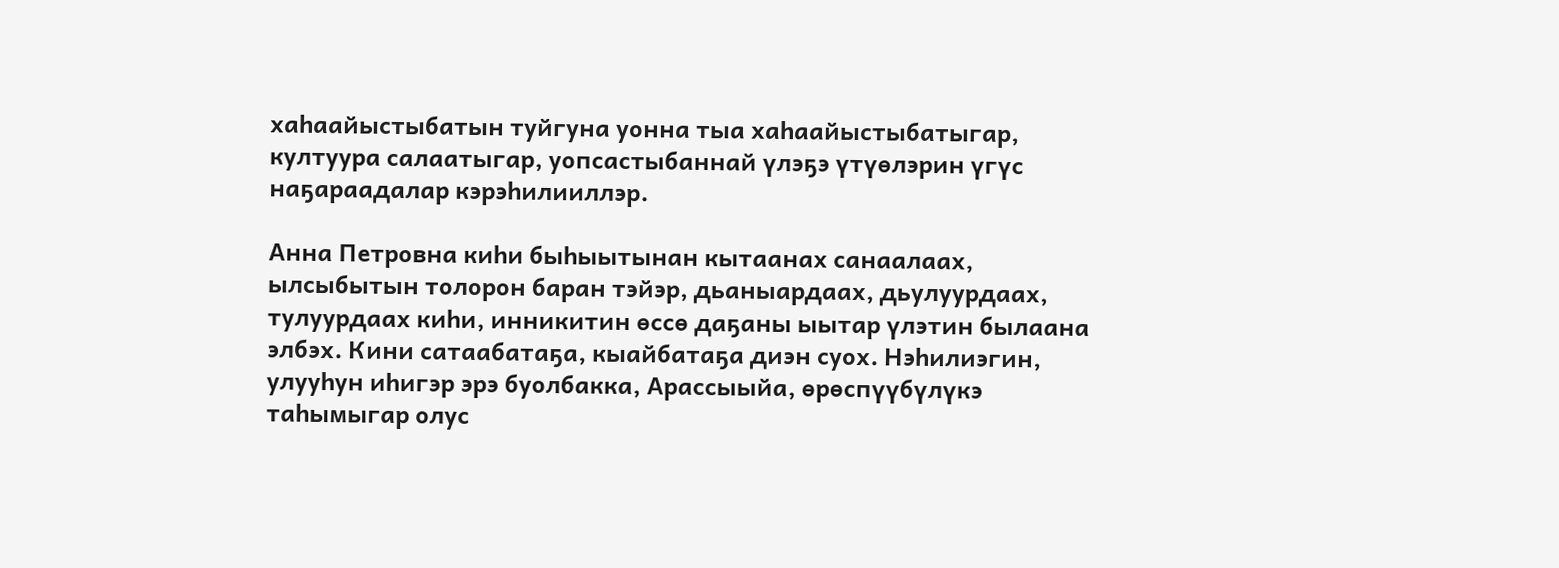хаһаайыстыбатын туйгуна уонна тыа хаһаайыстыбатыгар, култуура салаатыгар, уопсастыбаннай үлэҕэ үтүөлэрин үгүс наҕараадалар кэрэһилииллэр.

Анна Петровна киһи быһыытынан кытаанах санаалаах, ылсыбытын толорон баран тэйэр, дьаныардаах, дьулуурдаах, тулуурдаах киһи, инникитин өссө даҕаны ыытар үлэтин былаана элбэх. Кини сатаабатаҕа, кыайбатаҕа диэн суох. Нэһилиэгин, улууһун иһигэр эрэ буолбакка, Арассыыйа, өрөспүүбүлүкэ таһымыгар олус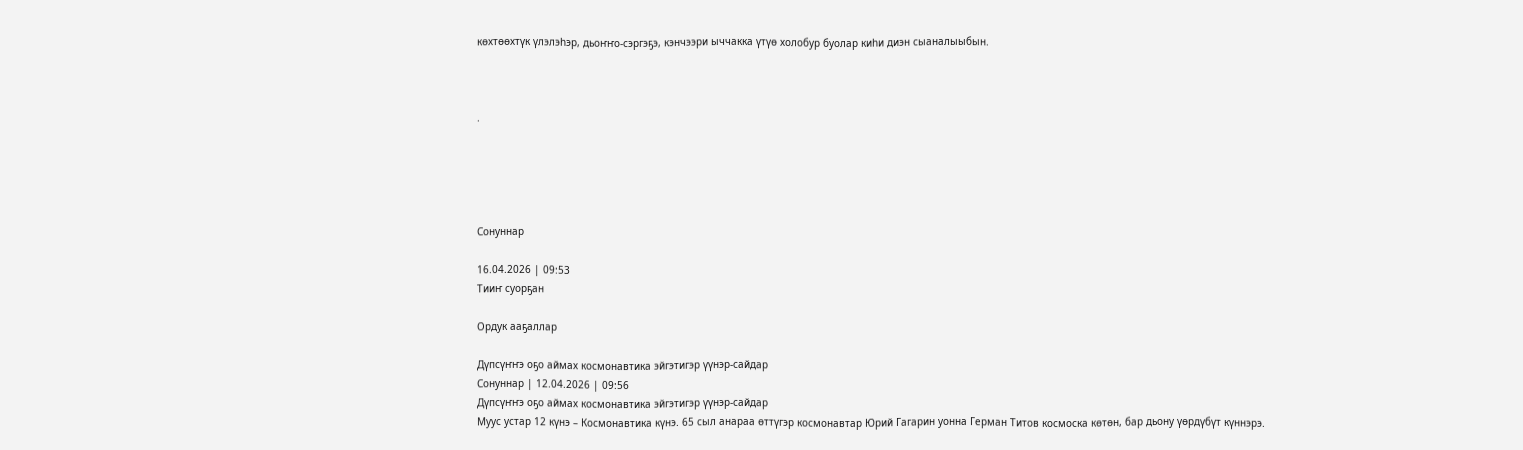көхтөөхтүк үлэлэһэр, дьоҥҥо-сэргэҕэ, кэнчээри ыччакка үтүө холобур буолар киһи диэн сыаналыыбын.



.





Сонуннар

16.04.2026 | 09:53
Тииҥ суорҕан

Ордук ааҕаллар

Дүпсүҥҥэ оҕо аймах космонавтика эйгэтигэр үүнэр-сайдар
Сонуннар | 12.04.2026 | 09:56
Дүпсүҥҥэ оҕо аймах космонавтика эйгэтигэр үүнэр-сайдар
Муус устар 12 күнэ – Космонавтика күнэ. 65 сыл анараа өттүгэр космонавтар Юрий Гагарин уонна Герман Титов космоска көтөн, бар дьону үөрдүбүт күннэрэ.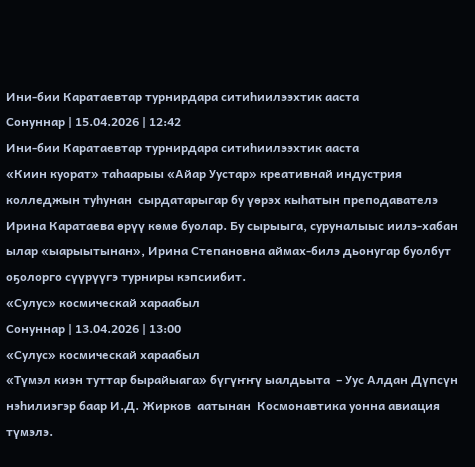Ини-бии Каратаевтар турнирдара ситиһиилээхтик ааста
Сонуннар | 15.04.2026 | 12:42
Ини-бии Каратаевтар турнирдара ситиһиилээхтик ааста
«Киин куорат» таһаарыы «Айар Уустар» креативнай индустрия колледжын туһунан  сырдатарыгар бу үөрэх кыһатын преподавателэ Ирина Каратаева өрүү көмө буолар. Бу сырыыга, суруналыыс иилэ-хабан ылар «ыарыытынан», Ирина Степановна аймах-билэ дьонугар буолбут оҕолорго сүүрүүгэ турниры кэпсиибит.
«Сулус» космическай хараабыл
Сонуннар | 13.04.2026 | 13:00
«Сулус» космическай хараабыл
«Түмэл киэн туттар бырайыага» бүгүҥҥү ыалдьыта  – Уус Алдан Дүпсүн нэһилиэгэр баар И.Д. Жирков  аатынан  Космонавтика уонна авиация түмэлэ.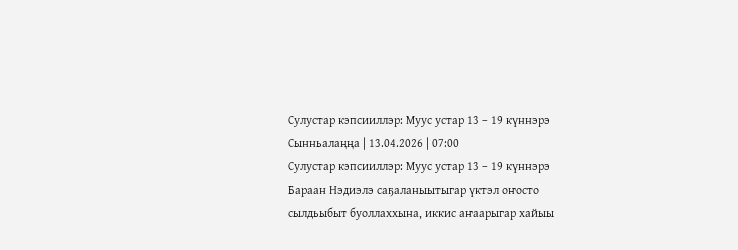Сулустар кэпсииллэр: Муус устар 13 – 19 күннэрэ
Сынньалаңңа | 13.04.2026 | 07:00
Сулустар кэпсииллэр: Муус устар 13 – 19 күннэрэ
Бараан Нэдиэлэ саҕаланыытыгар үктэл оҥосто сылдьыбыт буоллаххына, иккис аҥаарыгар хайыы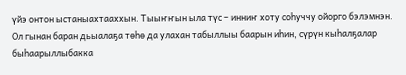үйэ онтон ыстаныахтааххын. Тыыҥҥын ыла түс – инниҥ хоту соһуччу ойорго бэлэмнэн. Ол гынан баран дьыалаҕа төһө да улахан табыллыы баарын иһин, сүрүн кыһалҕалар быһаарыллыбакка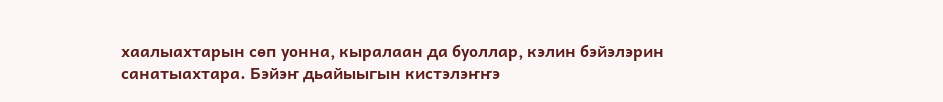хаалыахтарын сөп уонна, кыралаан да буоллар, кэлин бэйэлэрин санатыахтара. Бэйэҥ дьайыыгын кистэлэҥҥэ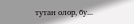тутан олор, бу...